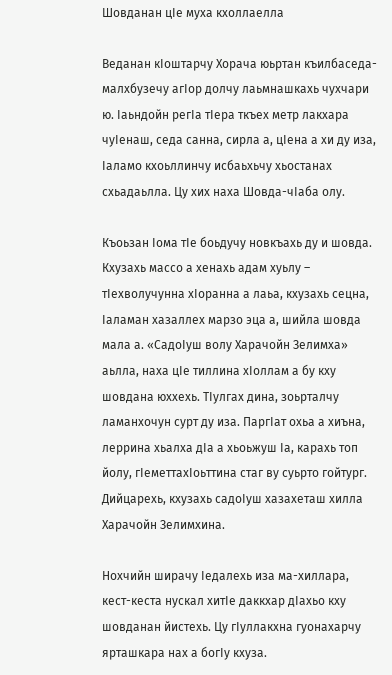Шовданан цIе муха кхоллаелла

Веданан кӀоштарчу Хорача юьртан къилбаседа-малхбузечу агӀор долчу лаьмнашкахь чухчари ю. Ӏаьндойн регӀа тӀера ткъех метр лакхара чуӀенаш, седа санна, сирла а, цӀена а хи ду иза, Ӏаламо кхоьллинчу исбаьхьчу хьостанах схьадаьлла. Цу хих наха Шовда-чӀаба олу.

Къоьзан Ӏома тӀе боьдучу новкъахь ду и шовда. Кхузахь массо а хенахь адам хуьлу – тӀехволучунна хӀоранна а лаьа, кхузахь сецна, Ӏаламан хазаллех марзо эца а, шийла шовда мала а. «СадоӀуш волу Харачойн Зелимха» аьлла, наха цӀе тиллина хӀоллам а бу кху шовдана юххехь. ТӀулгах дина, зоьрталчу ламанхочун сурт ду иза. ПаргӀат охьа а хиъна, леррина хьалха дӀа а хьоьжуш Ӏа, карахь топ йолу, гӀеметтахӀоьттина стаг ву суьрто гойтург. Дийцарехь, кхузахь садоӀуш хазахеташ хилла Харачойн Зелимхина.

Нохчийн ширачу Ӏедалехь иза ма-хиллара, кест-кеста нускал хитӀе даккхар дӀахьо кху шовданан йистехь. Цу гӀуллакхна гуонахарчу ярташкара нах а богӀу кхуза.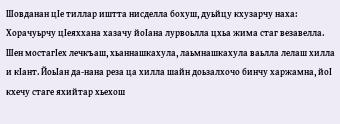Шовданан цӀе тиллар иштта нисделла бохуш, дуьйцу кхузарчу наха: Хорачуьрчу цӀеяххана хазачу йоӀана лурвоьлла цхьа жима стаг везавелла. Шен мостагӀех лечкъаш, хьаннашкахула, лаьмнашкахула ваьлла лелаш хилла и кӀант. ЙоьӀан да-нана реза ца хилла шайн доьзалхочо бинчу харжамна, йоӀ кхечу стаге яхийтар хьехош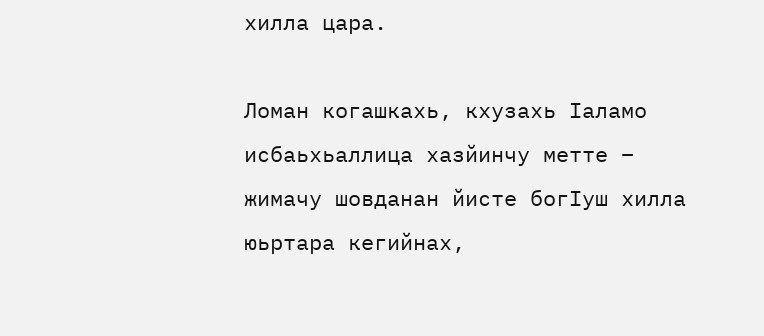хилла цара.

Ломан когашкахь, кхузахь Ӏаламо исбаьхьаллица хазйинчу метте – жимачу шовданан йисте богӀуш хилла юьртара кегийнах,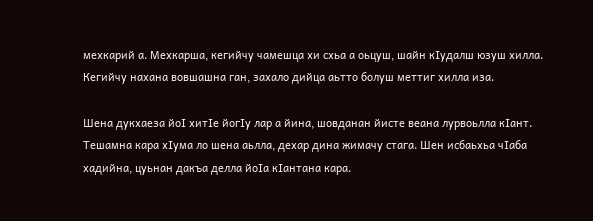мехкарий а. Мехкарша, кегийчу чамешца хи схьа а оьцуш, шайн кӀудалш юзуш хилла. Кегийчу нахана вовшашна ган, захало дийца аьтто болуш меттиг хилла иза.

Шена дукхаеза йоӀ хитӀе йогӀу лар а йина, шовданан йисте веана лурвоьлла кӀант. Тешамна кара хӀума ло шена аьлла, дехар дина жимачу стага. Шен исбаьхьа чӀаба хадийна, цуьнан дакъа делла йоӀа кӀантана кара.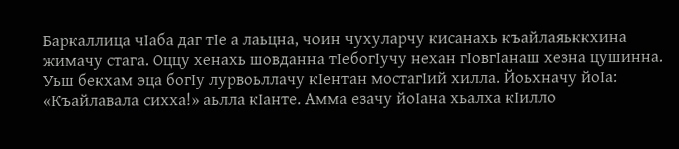Баркаллица чӀаба даг тӀе а лаьцна, чоин чухуларчу кисанахь къайлаяьккхина жимачу стага. Оццу хенахь шовданна тӀебогӀучу нехан гӀовгӀанаш хезна цушинна. Уьш бекхам эца богӀу лурвоьллачу кӀентан мостагӀий хилла. Йоьхначу йоӀа: «Къайлавала сихха!» аьлла кӀанте. Амма езачу йоӀана хьалха кӀилло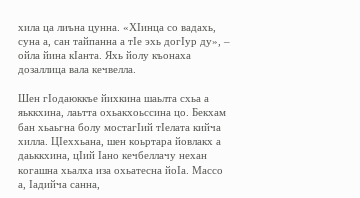хила ца лиъна цунна. «ХӀинца со вадахь, суна а, сан тайпанна а тӀе эхь догӀур ду», – ойла йина кӀанта. Яхь йолу къонаха дозаллица вала кечвелла.

Шен гӀодаюккъе йихкина шаьлта схьа а яьккхина, лаьтта охьакхоьссина цо. Бекхам бан хьаьгна болу мостагӀий тӀелата кийча хилла. ЦӀеххьана, шен коьртара йовлакх а даьккхина, цӀий Ӏано кечбеллачу нехан когашна хьалха иза охьатесна йоӀа. Массо а, Ӏадийча санна,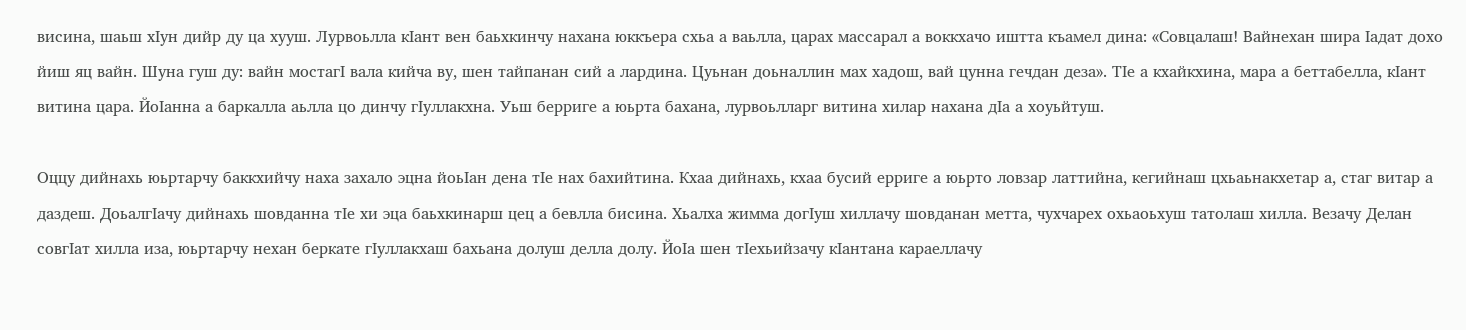висина, шаьш хӀун дийр ду ца хууш. Лурвоьлла кӀант вен баьхкинчу нахана юккъера схьа а ваьлла, царах массарал а воккхачо иштта къамел дина: «Совцалаш! Вайнехан шира Ӏадат дохо йиш яц вайн. Шуна гуш ду: вайн мостагӀ вала кийча ву, шен тайпанан сий а лардина. Цуьнан доьналлин мах хадош, вай цунна гечдан деза». ТӀе а кхайкхина, мара а беттабелла, кӀант витина цара. ЙоӀанна а баркалла аьлла цо динчу гӀуллакхна. Уьш берриге а юьрта бахана, лурвоьлларг витина хилар нахана дӀа а хоуьйтуш.

Оццу дийнахь юьртарчу баккхийчу наха захало эцна йоьӀан дена тӀе нах бахийтина. Кхаа дийнахь, кхаа бусий ерриге а юьрто ловзар латтийна, кегийнаш цхьаьнакхетар а, стаг витар а даздеш. ДоьалгӀачу дийнахь шовданна тӀе хи эца баьхкинарш цец а бевлла бисина. Хьалха жимма догӀуш хиллачу шовданан метта, чухчарех охьаоьхуш татолаш хилла. Везачу Делан совгӀат хилла иза, юьртарчу нехан беркате гӀуллакхаш бахьана долуш делла долу. ЙоӀа шен тӀехьийзачу кӀантана караеллачу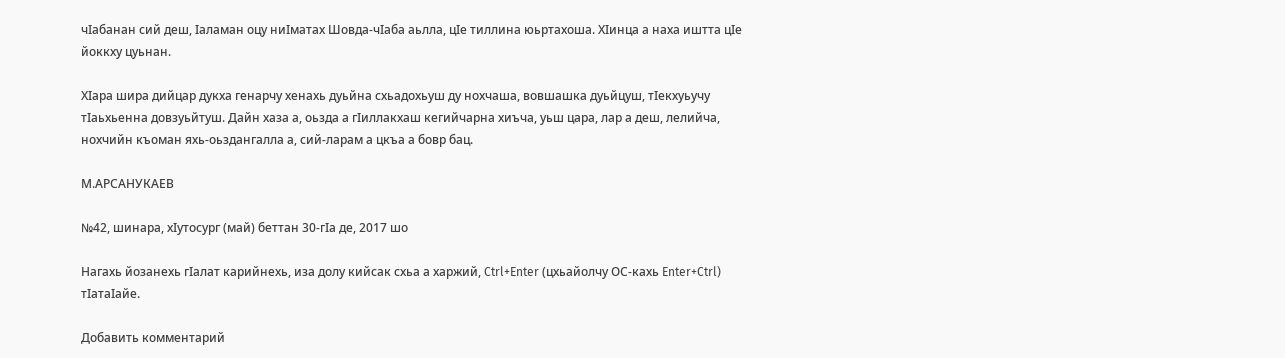чӀабанан сий деш, Ӏаламан оцу ниӀматах Шовда-чӀаба аьлла, цӀе тиллина юьртахоша. ХӀинца а наха иштта цӀе йоккху цуьнан.

ХӀара шира дийцар дукха генарчу хенахь дуьйна схьадохьуш ду нохчаша, вовшашка дуьйцуш, тӀекхуьучу тӀаьхьенна довзуьйтуш. Дайн хаза а, оьзда а гӀиллакхаш кегийчарна хиъча, уьш цара, лар а деш, лелийча, нохчийн къоман яхь-оьздангалла а, сий-ларам а цкъа а бовр бац.

М.АРСАНУКАЕВ

№42, шинара, хIутосург (май) беттан 30-гIа де, 2017 шо

Нагахь йозанехь гIалат карийнехь, иза долу кийсак схьа а харжий, Ctrl+Enter (цхьайолчу ОС-кахь Enter+Ctrl) тIатаIайе.

Добавить комментарий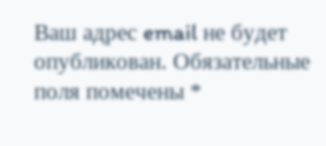Ваш адрес email не будет опубликован. Обязательные поля помечены *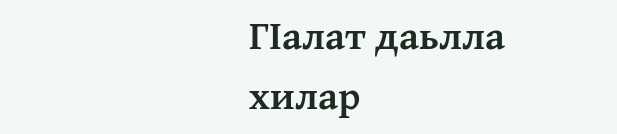ГIалат даьлла хилар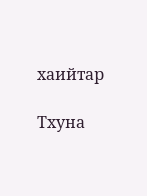хаийтар

Тхуна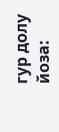гур долу йоза: